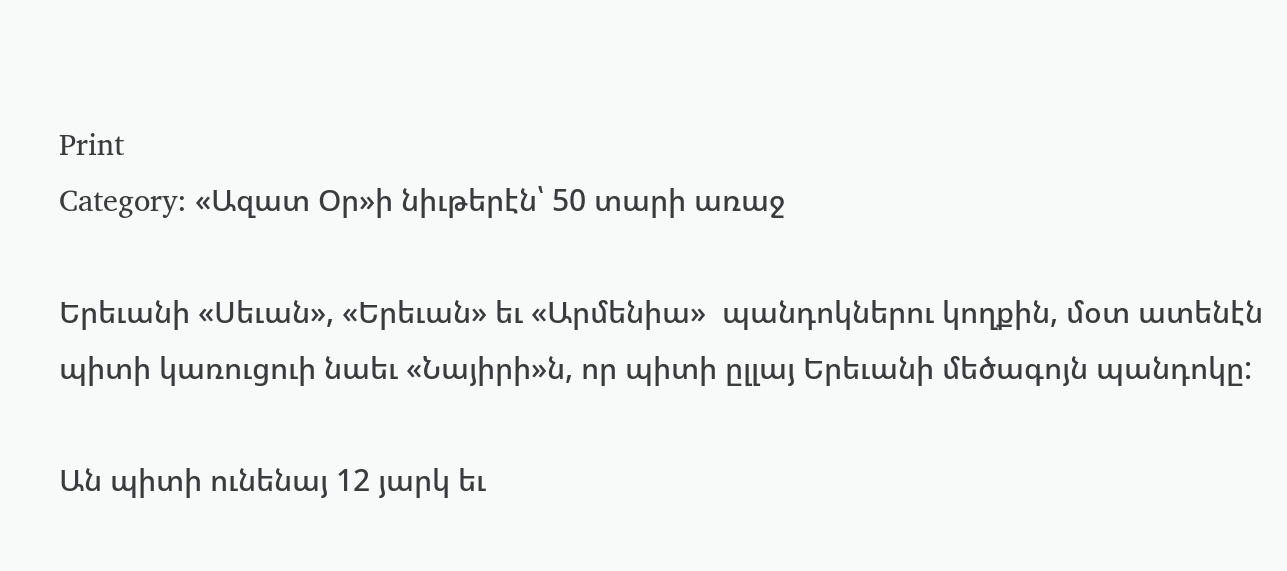Print
Category: «Ազատ Օր»ի նիւթերէն՝ 50 տարի առաջ

Երեւանի «Սեւան», «Երեւան» եւ «Արմենիա»  պանդոկներու կողքին, մօտ ատենէն պիտի կառուցուի նաեւ «Նայիրի»ն, որ պիտի ըլլայ Երեւանի մեծագոյն պանդոկը:

Ան պիտի ունենայ 12 յարկ եւ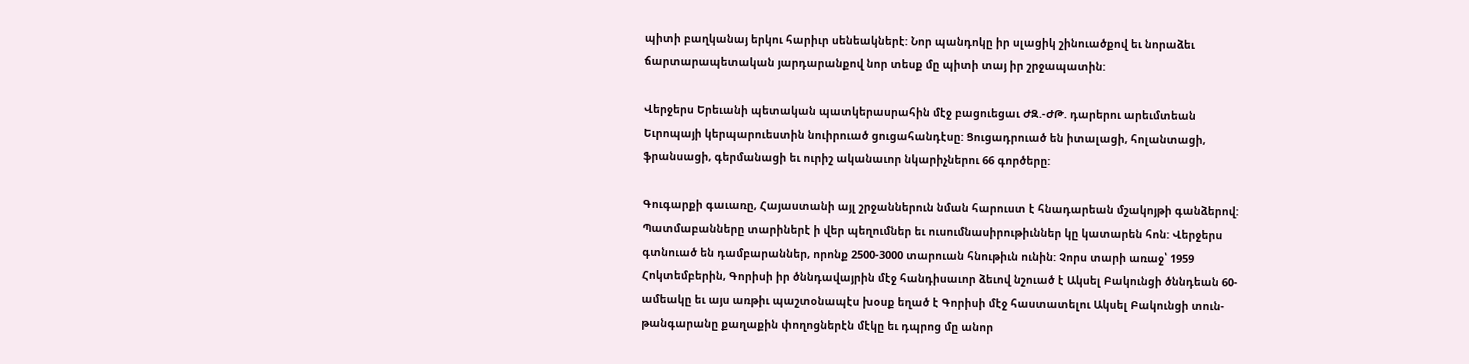պիտի բաղկանայ երկու հարիւր սենեակներէ: Նոր պանդոկը իր սլացիկ շինուածքով եւ նորաձեւ ճարտարապետական յարդարանքով նոր տեսք մը պիտի տայ իր շրջապատին:

Վերջերս Երեւանի պետական պատկերասրահին մէջ բացուեցաւ ԺԶ.-ԺԹ. դարերու արեւմտեան Եւրոպայի կերպարուեստին նուիրուած ցուցահանդէսը: Ցուցադրուած են իտալացի, հոլանտացի, ֆրանսացի, գերմանացի եւ ուրիշ ականաւոր նկարիչներու 66 գործերը:

Գուգարքի գաւառը, Հայաստանի այլ շրջաններուն նման հարուստ է հնադարեան մշակոյթի գանձերով: Պատմաբանները տարիներէ ի վեր պեղումներ եւ ուսումնասիրութիւններ կը կատարեն հոն: Վերջերս գտնուած են դամբարաններ, որոնք 2500-3000 տարուան հնութիւն ունին: Չորս տարի առաջ՝ 1959 Հոկտեմբերին, Գորիսի իր ծննդավայրին մէջ հանդիսաւոր ձեւով նշուած է Ակսել Բակունցի ծննդեան 60-ամեակը եւ այս առթիւ պաշտօնապէս խօսք եղած է Գորիսի մէջ հաստատելու Ակսել Բակունցի տուն-թանգարանը քաղաքին փողոցներէն մէկը եւ դպրոց մը անոր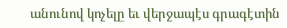անունով կոչելը եւ վերջապէս գրագէտին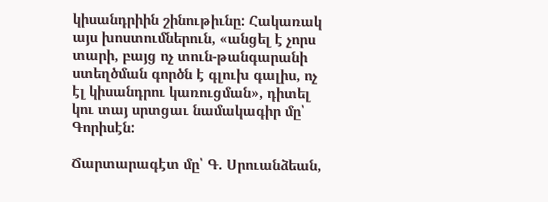կիսանդրիին շինութիւնը: Հակառակ այս խոստումներուն, «անցել է չորս տարի, բայց ոչ տուն-թանգարանի ստեղծման գործն է գլուխ գալիս, ոչ էլ կիսանդրու կառուցման», դիտել կու տայ սրտցաւ նամակագիր մը՝ Գորիսէն:

Ճարտարագէտ մը՝ Գ. Սրուանձեան,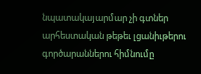նպատակայարմար չի գտներ արհեստական թեթեւ լցանիւթերու գործարաններու հիմնումը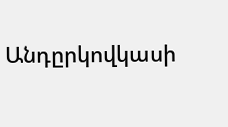Անդըրկովկասի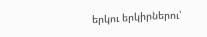երկու երկիրներու՝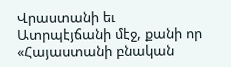Վրաստանի եւ Ատրպէյճանի մէջ, քանի որ «Հայաստանի բնական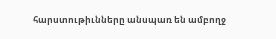հարստութիւնները անսպառ են ամբողջ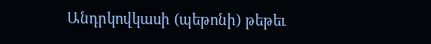Անդրկովկասի (պեթոնի) թեթեւ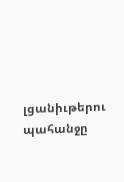լցանիւթերու պահանջը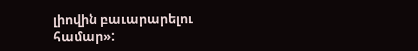լիովին բաւարարելու համար»: